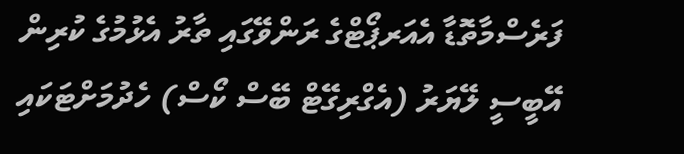ފަރެސްމާތޮޑާ އެއަރޕޯޓްގެ ރަންވޭގައި ތާރު އެޅުމުގެ ކުރިން އޭބީސީ ލޭޔަރު (އެގްރިގޭޓް ބޭސް ކޯސް) ހެދުމަށްޓަކައި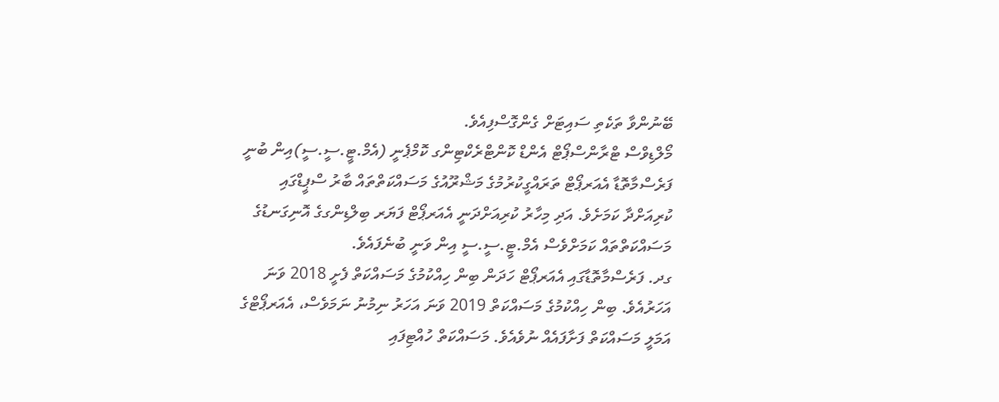ބޭނުންވާ ތަކެތި ސައިޓަށް ގެންގޮސްފިއެވެ.
މޯލްޑިވްސް ޓްރާންސްޕޯޓް އެންޑް ކޮންޓްރެކްޓިންގ ކޮމްޕެނީ (އެމް.ޓީ.ސީ.ސީ)އިން ބުނީ ފަރެސްމާތޮޑާ އެއަރޕޯޓް ތަރައްގީކުރުމުގެ މަޝްރޫއުގެ މަސައްކަތްތައް ބާރު ސްޕީޑްގައި ކުރިއަށްދާ ކަމަށެވެ. އަދި މިހާރު ކުރިއަށްދަނީ އެއަރޕޯޓް ފަޔަރ ބިލްޑިންގގެ އޮނިގަނޑުގެ މަސައްކަތްތައް ކަމަށްވެސް އެމް.ޓީ.ސީ.ސީ އިން ވަނީ ބުނެފައެވެ.
ގދ. ފަރެސްމާތޮޑާގައި އެއަރޕޯޓް ހަދަން ބިން ހިއްކުމުގެ މަސައްކަތް ފެށީ 2018 ވަނަ އަހަރުއެވެ. ބިން ހިއްކުމުގެ މަސައްކަތް 2019 ވަނަ އަހަރު ނިމުނު ނަމަވެސް، އެއަރޕޯޓްގެ އަމަލީ މަސައްކަތް ފަށާފައެއް ނުވެއެވެ. މަސައްކަތް ހުއްޓިފައި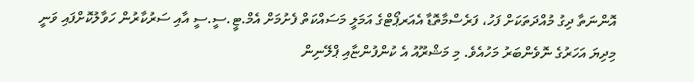އޮންނަތާ ދިގު މުއްދަތަކަށް ފަހު، ފަރެސްމާތޮޑާ އެއަރޕޯޓްގެ އަމަލީ މަސައްކަތް ފެށުމަށް އެމް.ޓީ.ސީ.ސީ އާއި ސަރުކާރުން ހަވާލުކޮށްފައި ވަނީ މިދިޔަ އަހަރުގެ ނޮވެންބަރު މަހުއެވެ. މި މަޝްރޫއު އެ ކުންފުންޏާއި ޕްލޭނިން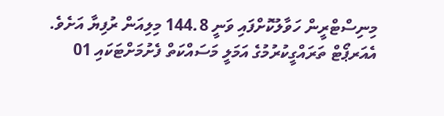މިނިސްޓްރީން ހަވާލުކޮށްފައި ވަނީ 144.8 މިލިއަން ރުފިޔާ އަށެވެ.
އެއަރޕޯޓް ތަރައްގީކުރުމުގެ އަމަލީ މަސައްކަތް ފެށުމަށްޓަކައި 01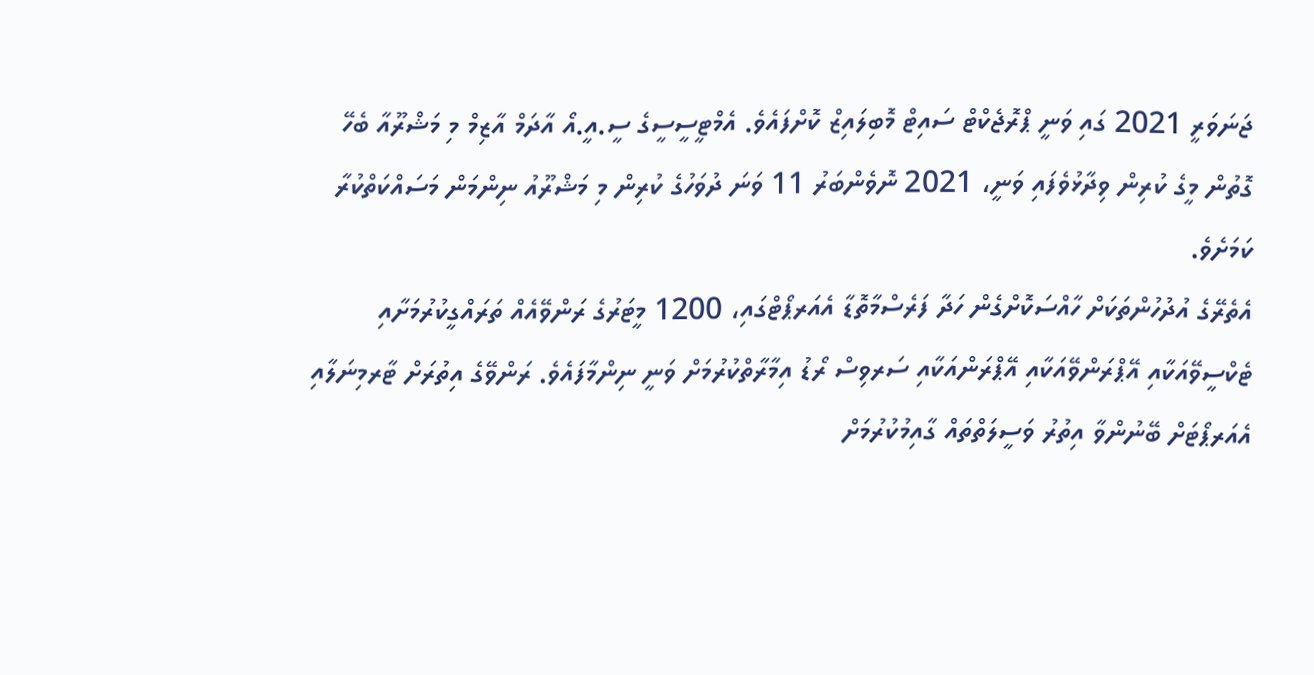ޖަނަވަރީ 2021 ގައި ވަނީ ޕްރޮޖެކްޓް ސައިޓް މޮބިލައިޒް ކޮށްފައެވެ. އެމްޓީސީސީގެ ސީ.އީ.އޯ އާދަމް އާޒިމް މި މަޝްރޫއާ ބެހޭ ގޮތުން މީގެ ކުރިން ވިދާޅުވެފައި ވަނީ، 2021 ނޮވެންބަރު 11 ވަނަ ދުވަހުގެ ކުރިން މި މަޝްރޫއު ނިންމަން މަސައްކަތްކުރާ ކަމަށެވެ.
އެތެރޭގެ އުދުހުންތަކަށް ހާއްސަކޮށްގެން ހަދާ ފަރެސްމާތޮޑާ އެއަރޕޯޓްގައި، 1200 މީޓަރުގެ ރަންވޭއެއް ތަރައްގީކުރުމަށާއި ޓެކްސީވޭއަކާއި އޭޕްރަންވޭއަކާއި އޭޕްރަންއަކާއި ސަރވިސް ރޯޑު އިމާރާތްކުރުމަށް ވަނީ ނިންމާފައެވެ. ރަންވޭގެ އިތުރަށް ޓާރމިނަލާއި އެއަރޕޯޓަށް ބޭނުންވާ އިތުރު ވަސީލަތްތައް ގާއިމުކުރުމަށް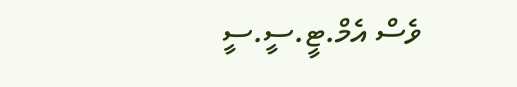ވެސް އެމް.ޓީ.ސީ.ސީ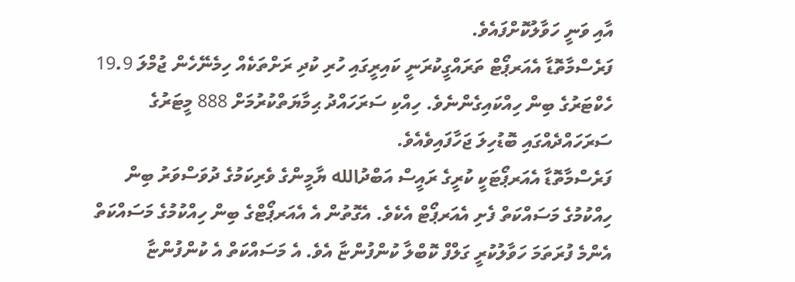އާއި ވަނީ ހަވާލުކޮށްފައެވެ.
ފަރެސްމާތޮޑާ އެއަރޕޯޓް ތަރައްގީކުރަނީ ކައިރީގައި ހުރި ކުދި ރަށްތަކެއް ހިމެނޭހެން ޖުމްލަ 19.9 ހެކްޓަރުގެ ބިން ހިއްކައިގެންނެވެ. ހިއްކި ސަރަހައްދު ޙިމާޔަތްކުރުމަށް 888 މީޓަރުގެ ސަރަހައްދެއްގައި ބޮޑުހިލަ ޖަހާފައިވެއެވެ.
ފަރެސްމާތޮޑާ އެއަރޕޯޓަކީ ކުރީގެ ރައީސް އަބްދުالله ޔާމީންގެ ވެރިކަމުގެ ދުވަސްވަރު ބިން ހިއްކުމުގެ މަސައްކަތް ފެށި އެއަރޕޯޓް އެކެވެ. އެގޮތުން އެ އެއަރޕޯޓްގެ ބިން ހިއްކުމުގެ މަސައްކަތް އެންމެ ފުރަތަމަ ހަވާލުކުރީ ގަލްފް ކޮބްލާ ކުންފުންޏާ އެވެ. އެ މަސައްކަތް އެ ކުންފުންޏާ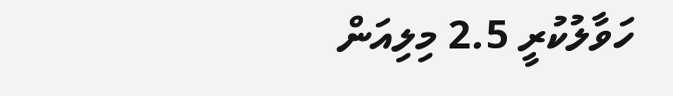ހަވާލުކުރީ 2.5 މިލިއަން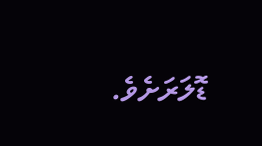ޑޮލަރަށެވެ.